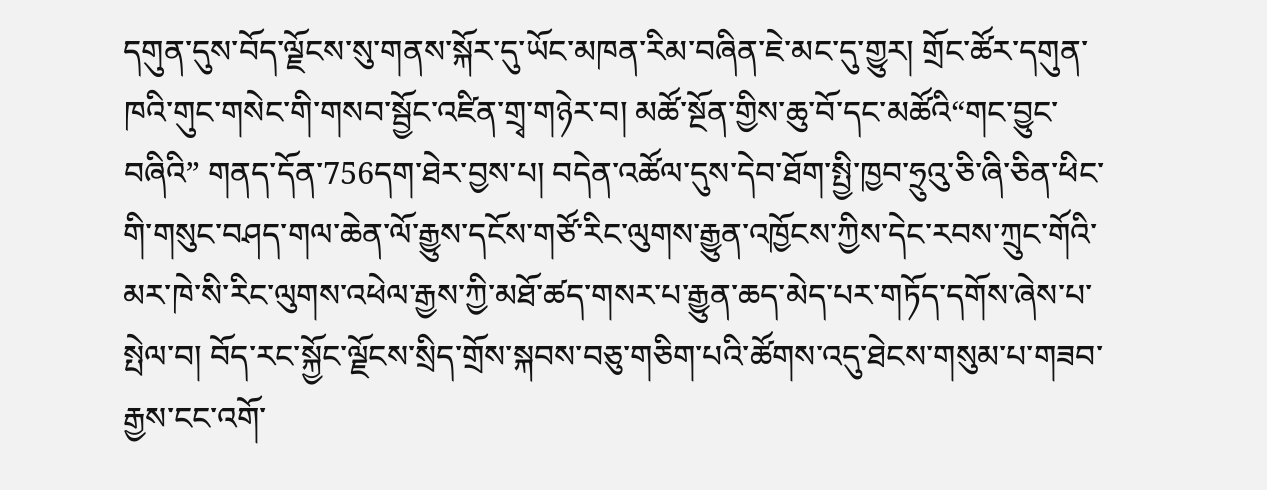དགུན་དུས་བོད་ལྗོངས་སུ་གནས་སྐོར་དུ་ཡོང་མཁན་རིམ་བཞིན་ཇེ་མང་དུ་གྱུར། གྲོང་ཚོར་དགུན་ཁའི་གུང་གསེང་གི་གསབ་སྦྱོང་འཛིན་གྲྭ་གཉེར་བ། མཚོ་སྔོན་གྱིས་ཆུ་བོ་དང་མཚོའི“གང་བྱུང་བཞིའི” གནད་དོན་756དག་ཐེར་བྱས་པ། བདེན་འཚོལ་དུས་དེབ་ཐོག་སྤྱི་ཁྱབ་ཧྲུའུ་ཅི་ཞི་ཅིན་ཕིང་གི་གསུང་བཤད་གལ་ཆེན་ལོ་རྒྱུས་དངོས་གཙོ་རིང་ལུགས་རྒྱུན་འཁྱོངས་ཀྱིས་དེང་རབས་ཀྲུང་གོའི་མར་ཁེ་སི་རིང་ལུགས་འཕེལ་རྒྱས་ཀྱི་མཐོ་ཚད་གསར་པ་རྒྱུན་ཆད་མེད་པར་གཏོད་དགོས་ཞེས་པ་སྤེལ་བ། བོད་རང་སྐྱོང་ལྗོངས་སྲིད་གྲོས་སྐབས་བཅུ་གཅིག་པའི་ཚོགས་འདུ་ཐེངས་གསུམ་པ་གཟབ་རྒྱས་ངང་འགོ་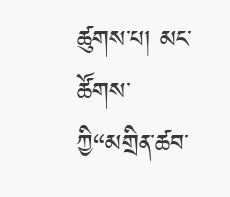ཚུགས་པ། མང་ཚོགས་ཀྱི“མགྲིན་ཚབ་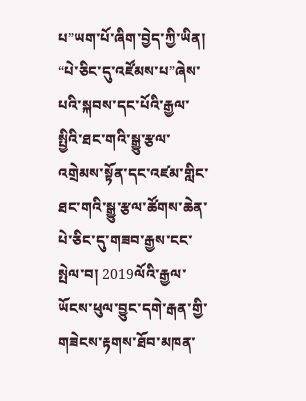པ”ཡག་པོ་ཞིག་བྱེད་ཀྱི་ཡིན། “པེ་ཅིང་དུ་འཛོམས་པ”ཞེས་པའི་སྐབས་དང་པོའི་རྒྱལ་སྤྱིའི་ཐང་གའི་སྒྱུ་རྩལ་འགྲེམས་སྟོན་དང་འཛམ་གླིང་ཐང་གའི་སྒྱུ་རྩལ་ཚོགས་ཆེན་པེ་ཅིང་དུ་གཟབ་རྒྱས་ངང་སྤེལ་བ། 2019ལོའི་རྒྱལ་ཡོངས་ཕུལ་བྱུང་དགེ་རྒན་གྱི་གཟེངས་རྟགས་ཐོབ་མཁན་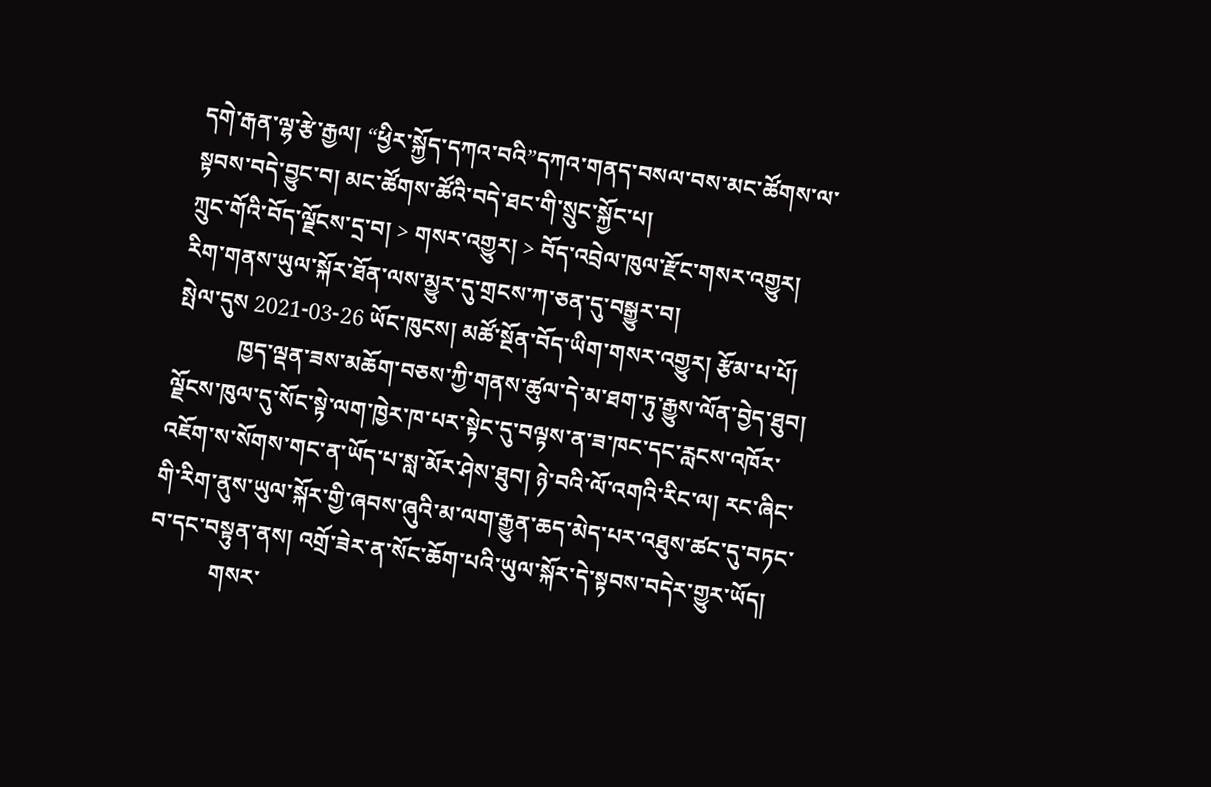དགེ་རྒན་ལྷ་རྩེ་རྒྱལ། “ཕྱིར་སྐྱོད་དཀའ་བའི”དཀའ་གནད་བསལ་བས་མང་ཚོགས་ལ་སྟབས་བདེ་བྱུང་བ། མང་ཚོགས་ཚོའི་བདེ་ཐང་གི་སྲུང་སྐྱོང་པ།
ཀྲུང་གོའི་བོད་ལྗོངས་དྲ་བ། > གསར་འགྱུར། > བོད་འབྲེལ་ཁུལ་རྫོང་གསར་འགྱུར།
རིག་གནས་ཡུལ་སྐོར་ཐོན་ལས་མྱུར་དུ་གྲངས་ཀ་ཅན་དུ་བསྒྱུར་བ།
སྤེལ་དུས 2021-03-26 ཡོང་ཁུངས། མཚོ་སྔོན་བོད་ཡིག་གསར་འགྱུར། རྩོམ་པ་པོ།
           ཁྱད་ལྡན་ཟས་མཆོག་བཅས་ཀྱི་གནས་ཚུལ་དེ་མ་ཐག་ཏུ་རྒྱུས་ལོན་བྱེད་ཐུབ། ལྗོངས་ཁུལ་དུ་སོང་སྟེ་ལག་ཁྱེར་ཁ་པར་སྟེང་དུ་བལྟས་ན་ཟ་ཁང་དང་རླངས་འཁོར་འཇོག་ས་སོགས་གང་ན་ཡོད་པ་སླ་མོར་ཤེས་ཐུབ། ཉེ་བའི་ལོ་འགའི་རིང་ལ། རང་ཞིང་གི་རིག་ནུས་ཡུལ་སྐོར་གྱི་ཞབས་ཞུའི་མ་ལག་རྒྱུན་ཆད་མེད་པར་འཐུས་ཚང་དུ་བཏང་བ་དང་བསྟུན་ནས། འགྲོ་ཟེར་ན་སོང་ཆོག་པའི་ཡུལ་སྐོར་དེ་སྟབས་བདེར་གྱུར་ཡོད།
           གསར་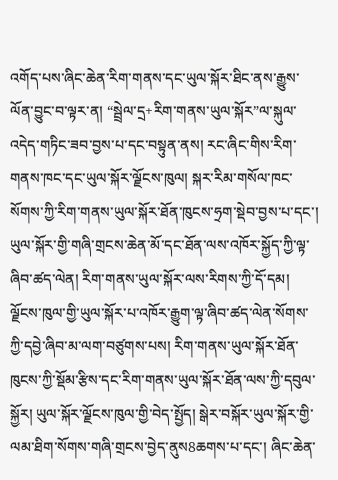འགོད་པས་ཞིང་ཆེན་རིག་གནས་དང་ཡུལ་སྐོར་ཐིང་ནས་རྒྱུས་ལོན་བྱུང་བ་ལྟར་ན། “སྦྲེལ་དྲ+རིག་གནས་ཡུལ་སྐོར”ལ་སྐུལ་འདེད་གཏིང་ཟབ་བྱས་པ་དང་བསྟུན་ནས། རང་ཞིང་གིས་རིག་གནས་ཁང་དང་ཡུལ་སྐོར་ལྗོངས་ཁུལ། སྐར་རིམ་གསོལ་ཁང་སོགས་ཀྱི་རིག་གནས་ཡུལ་སྐོར་ཐོན་ཁུངས་ཧྲག་སྡེབ་བྱས་པ་དང་། ཡུལ་སྐོར་གྱི་གཞི་གྲངས་ཆེན་མོ་དང་ཐོན་ལས་འཁོར་སྐྱོད་ཀྱི་ལྟ་ཞིབ་ཚད་ལེན། རིག་གནས་ཡུལ་སྐོར་ལས་རིགས་ཀྱི་དོ་དམ། ལྗོངས་ཁུལ་གྱི་ཡུལ་སྐོར་པ་འཁོར་རྒྱུག་ལྟ་ཞིབ་ཚད་ལེན་སོགས་ཀྱི་དབྱེ་ཞིབ་མ་ལག་བཙུགས་པས། རིག་གནས་ཡུལ་སྐོར་ཐོན་ཁུངས་ཀྱི་སྡོམ་རྩིས་དང་རིག་གནས་ཡུལ་སྐོར་ཐོན་ལས་ཀྱི་དབུལ་སྐྱོར། ཡུལ་སྐོར་ལྗོངས་ཁུལ་གྱི་བེད་སྤྱོད། སྒེར་བསྐོར་ཡུལ་སྐོར་གྱི་ལམ་ཐིག་སོགས་གཞི་གྲངས་བྱེད་ནུས8ཆགས་པ་དང་། ཞིང་ཆེན་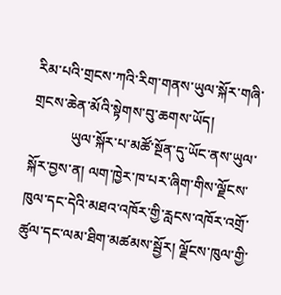རིམ་པའི་གྲངས་ཀའི་རིག་གནས་ཡུལ་སྐོར་གཞི་གྲངས་ཆེན་མོའི་སྟེགས་བུ་ཆགས་ཡོད།
           ཡུལ་སྐོར་པ་མཚོ་སྔོན་དུ་ཡོང་ནས་ཡུལ་སྐོར་བྱས་ན། ལག་ཁྱེར་ཁ་པར་ཞིག་གིས་ལྗོངས་ཁུལ་དང་དེའི་མཐའ་འཁོར་གྱི་རླངས་འཁོར་འགྲོ་ཚུལ་དང་ལམ་ཐིག་མཚམས་སྦྱོར། ལྗོངས་ཁུལ་གྱི་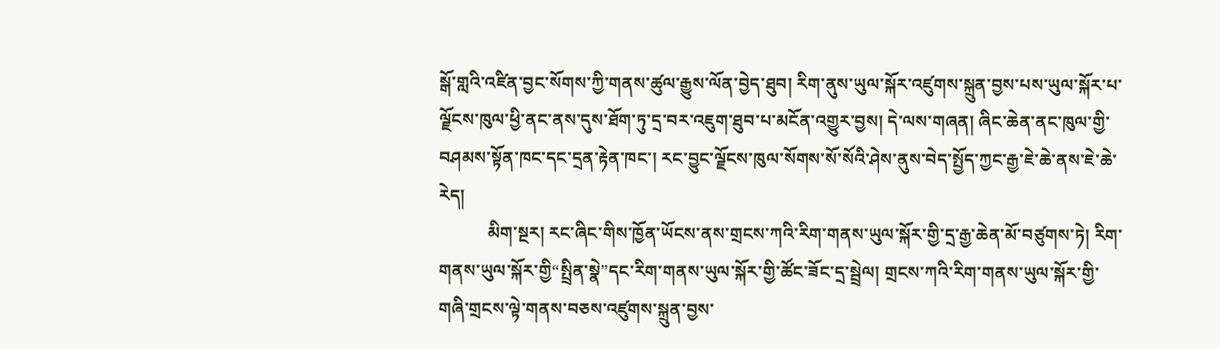སྒོ་གླའི་འཛིན་བྱང་སོགས་ཀྱི་གནས་ཚུལ་རྒྱུས་ལོན་བྱེད་ཐུབ། རིག་ནུས་ཡུལ་སྐོར་འཛུགས་སྐྲུན་བྱས་པས་ཡུལ་སྐོར་པ་ལྗོངས་ཁུལ་ཕྱི་ནང་ནས་དུས་ཐོག་ཏུ་དྲ་བར་འཇུག་ཐུབ་པ་མངོན་འགྱུར་བྱས། དེ་ལས་གཞན། ཞིང་ཆེན་ནང་ཁུལ་གྱི་བཤམས་སྟོན་ཁང་དང་དྲན་རྟེན་ཁང་། རང་བྱུང་ལྗོངས་ཁུལ་སོགས་སོ་སོའི་ཤེས་ནུས་བེད་སྤྱོད་ཀྱང་རྒྱ་ཇེ་ཆེ་ནས་ཇེ་ཆེ་རེད།
           མིག་སྔར། རང་ཞིང་གིས་ཁྱོན་ཡོངས་ནས་གྲངས་ཀའི་རིག་གནས་ཡུལ་སྐོར་གྱི་དྲ་རྒྱ་ཆེན་མོ་བཙུགས་ཏེ། རིག་གནས་ཡུལ་སྐོར་གྱི“སྤྲིན་སྣེ”དང་རིག་གནས་ཡུལ་སྐོར་གྱི་ཚོང་ཟོང་དྲ་སྦྲེལ། གྲངས་ཀའི་རིག་གནས་ཡུལ་སྐོར་གྱི་གཞི་གྲངས་ལྟེ་གནས་བཅས་འཛུགས་སྐྲུན་བྱས་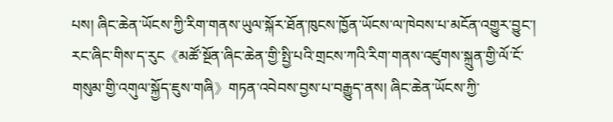པས། ཞིང་ཆེན་ཡོངས་ཀྱི་རིག་གནས་ཡུལ་སྐོར་ཐོན་ཁུངས་ཁྱོན་ཡོངས་ལ་ཁེབས་པ་མངོན་འགྱུར་བྱུང་། རང་ཞིང་གིས་ད་རུང《མཚོ་སྔོན་ཞིང་ཆེན་གྱི་སྤྱི་པའི་གྲངས་ཀའི་རིག་གནས་འཛུགས་སྐྲུན་གྱི་ལོ་ངོ་གསུམ་གྱི་འགུལ་སྐྱོད་ཇུས་གཞི》གཏན་འབེབས་བྱས་པ་བརྒྱུད་ནས། ཞིང་ཆེན་ཡོངས་ཀྱི་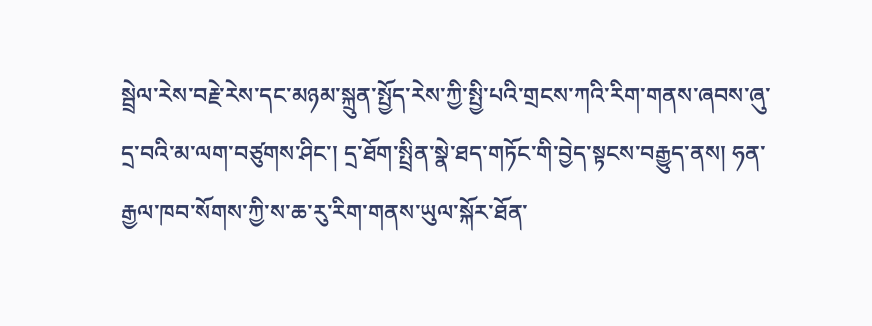སྦྲེལ་རེས་བརྗེ་རེས་དང་མཉམ་སྐྲུན་སྤྱོད་རེས་ཀྱི་སྤྱི་པའི་གྲངས་ཀའི་རིག་གནས་ཞབས་ཞུ་དྲ་བའི་མ་ལག་བཙུགས་ཤིང་། དྲ་ཐོག་སྤྲིན་སྣེ་ཐད་གཏོང་གི་བྱེད་སྟངས་བརྒྱུད་ནས། ཧན་རྒྱལ་ཁབ་སོགས་ཀྱི་ས་ཆ་རུ་རིག་གནས་ཡུལ་སྐོར་ཐོན་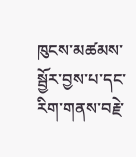ཁུངས་མཚམས་སྦྱོར་བྱས་པ་དང་རིག་གནས་བརྗེ་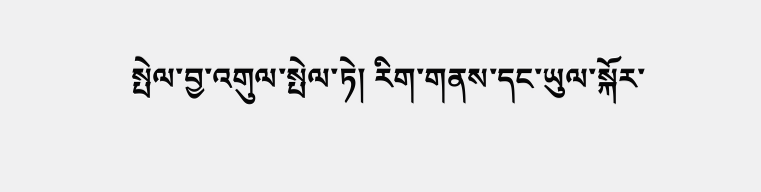སྤེལ་བྱ་འགུལ་སྤེལ་ཏེ། རིག་གནས་དང་ཡུལ་སྐོར་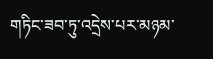གཏིང་ཟབ་ཏུ་འདྲེས་པར་མཉམ་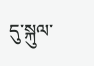དུ་སྐུལ་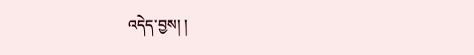འདེད་བྱས། །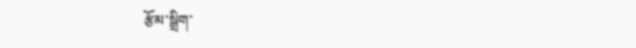རྩོམ་སྒྲིག་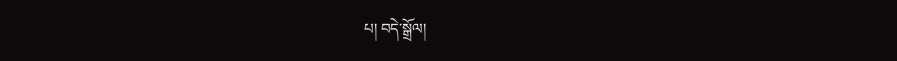པ། བདེ་སྒྲོལ།